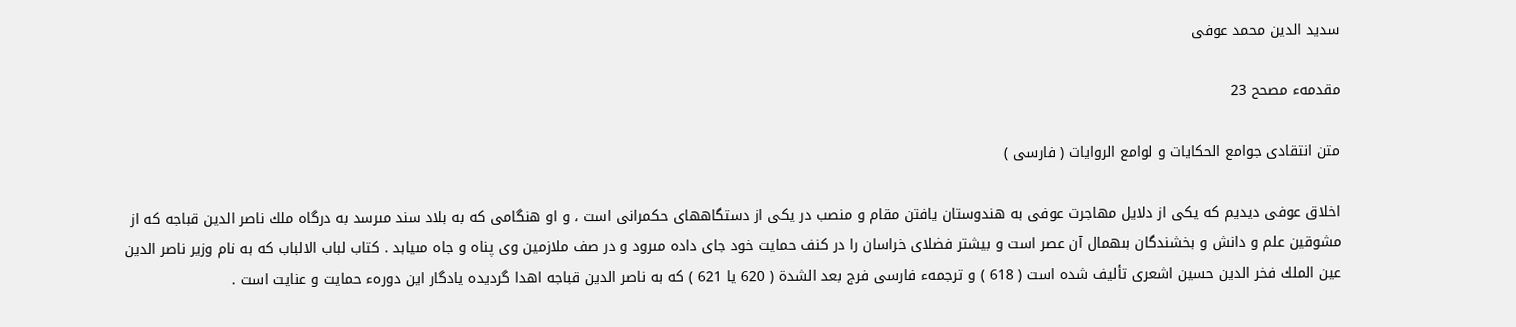سديد الدين محمد عوفى

مقدمهء مصحح 23

متن انتقادى جوامع الحكايات و لوامع الروايات ( فارسى )

اخلاق عوفى ديديم كه يكى از دلايل مهاجرت عوفى به هندوستان يافتن مقام و منصب در يكى از دستگاههاى حكمرانى است ، و او هنگامى كه به بلاد سند مىرسد به درگاه ملك ناصر الدين قباجه كه از مشوقين علم و دانش و بخشندگان بىهمال آن عصر است و بيشتر فضلاى خراسان را در كنف حمايت خود جاى داده مىرود و در صف ملازمين وى پناه و جاه مىيابد . كتاب لباب الالباب كه به نام وزير ناصر الدين عين الملك فخر الدين حسين اشعرى تأليف شده است ( 618 ) و ترجمهء فارسى فرج بعد الشدة ( 620 يا 621 ) كه به ناصر الدين قباجه اهدا گرديده يادگار اين دورهء حمايت و عنايت است .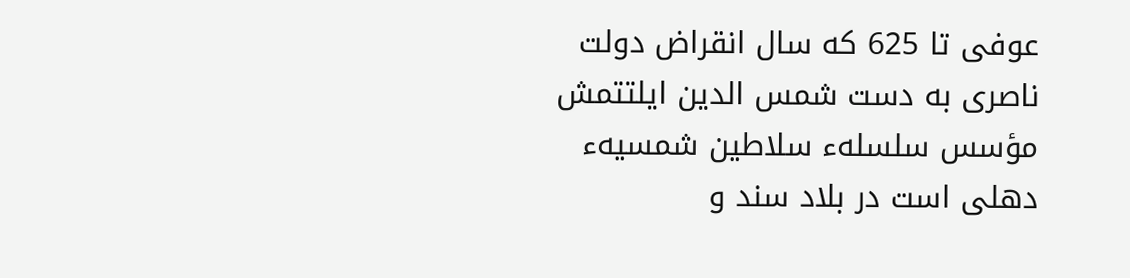عوفى تا 625 كه سال انقراض دولت ناصرى به دست شمس الدين ايلتتمش مؤسس سلسلهء سلاطين شمسيهء دهلى است در بلاد سند و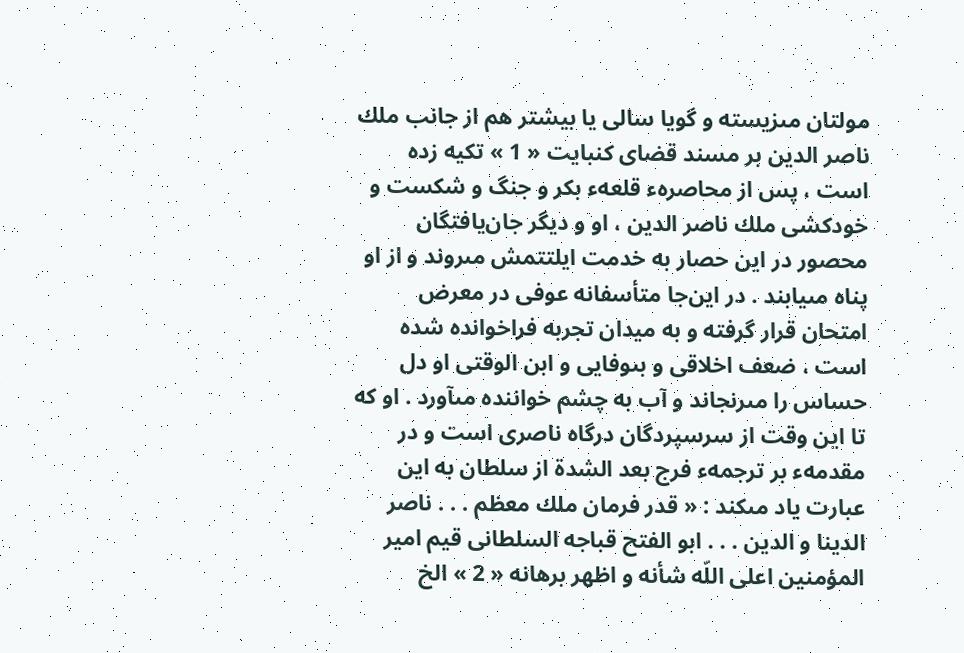مولتان مىزيسته و گويا سالى يا بيشتر هم از جانب ملك ناصر الدين بر مسند قضاى كنبايت « 1 » تكيه زده است ، پس از محاصرهء قلعهء بكر و جنگ و شكست و خودكشى ملك ناصر الدين ، او و ديگر جان‌يافتگان محصور در اين حصار به خدمت ايلتتمش مىروند و از او پناه مىيابند . در اين‌جا متأسفانه عوفى در معرض امتحان قرار گرفته و به ميدان تجربه فراخوانده شده است ، ضعف اخلاقى و بىوفايى و ابن الوقتى او دل حساس را مىرنجاند و آب به چشم خواننده مىآورد . او كه تا اين وقت از سرسپردگان درگاه ناصرى است و در مقدمهء بر ترجمهء فرج بعد الشدة از سلطان به اين عبارت ياد مىكند : « قدر فرمان ملك معظم . . . ناصر الدينا و الدين . . . ابو الفتح قباجه السلطانى قيم امير المؤمنين اعلى اللّه شأنه و اظهر برهانه « 2 » الخ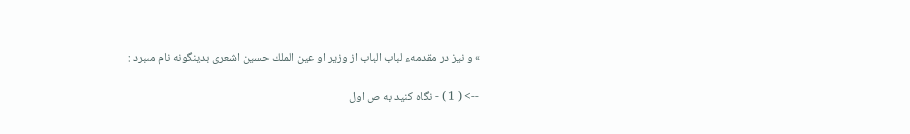» و نيز در مقدمهء لباب الباب از وزير او عين الملك حسين اشعرى بدينگونه نام مىبرد :

--> ( 1 ) - نگاه كنيد به ص اول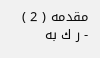مقدمه ( 2 ) - ر ك به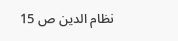نظام الدين ص 15